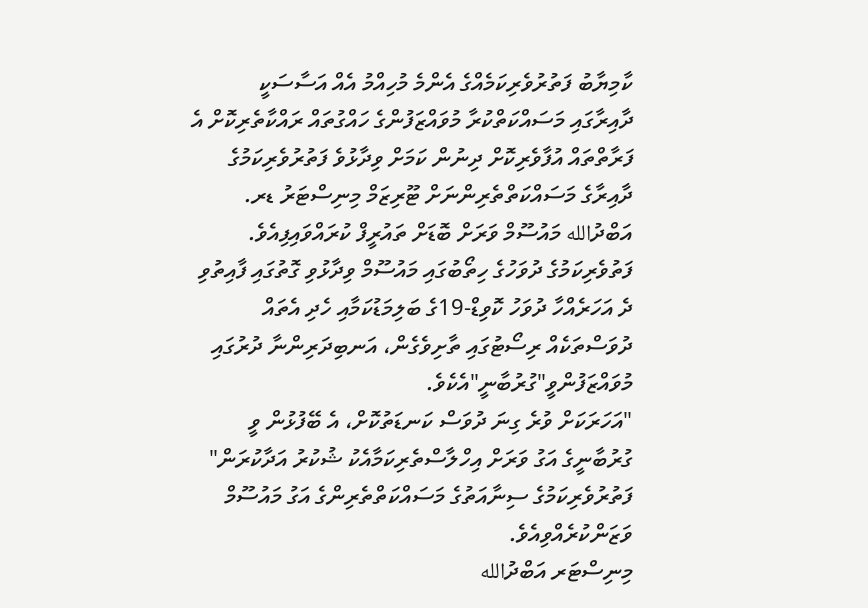ކާމިޔާބު ފަތުރުވެރިކަމެއްގެ އެންމެ މުހިއްމު އެއް އަސާސަކީ ދާއިރާގައި މަސައްކަތްކުރާ މުވައްޒަފުންގެ ހައްގުތައް ރައްކާތެރިކޮށް އެ ފަރާތްތައް އުފާވެރިކޮށް ދިނުން ކަމަށް ވިދާޅުވެ ފަތުރުވެރިކަމުގެ ދާއިރާގެ މަސައްކަތްތެރިންނަށް ޓޫރިޒަމް މިނިސްޓަރު ޑރ. އަބްދުالله މައުސޫމް ވަރަށް ބޮޑަށް ތައުރީފް ކުރައްވައިފިއެވެ.
ފަތުވެރިކަމުގެ ދުވަހުގެ ހިތޯބުގައި މައުސޫމް ވިދާޅުވި ގޮތުގައި ފާއިތުވި ދެ އަހަރެއްހާ ދުވަހު ކޮވިޑް-19ގެ ބަލިމަޑުކަމާއި ހެދި އެތައް ދުވަސްތަކެއް ރިސޯޓުގައި ތާށިވެގެން، އަނބިދަރިންނާ ދުރުގައި މުވައްޒަފުންވީ"ގުރުބާނީ"އެކެވެ.
"އަހަރަކަށް ވުރެ ގިނަ ދުވަސް ކަނޑަތުކޮށް، އެ ބޭފުޅުން ވީ ގުރުބާނީގެ އަގު ވަރަށް އިހްލާސްތެރިކަމާއެކު ޝުކުރު އަދާކުރަން" ފަތުރުވެރިކަމުގެ ސިނާއަތުގެ މަސައްކަތްތެރިންގެ އަގު މައުސޫމް ވަޒަންކުރެއްވިއެވެ.
މިނިސްޓަރ އަބްދުالله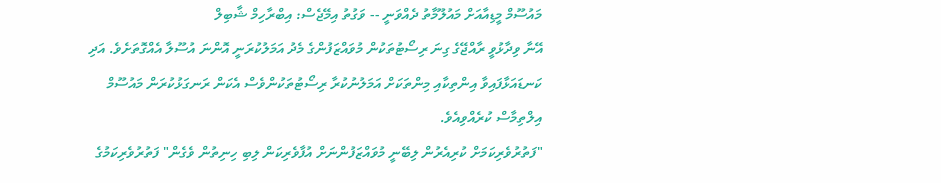މައުސޫމް މީޑިއާއަށް މައުލޫމާތު ދެއްވަނީ -- ވަގުތު އިމޭޖެސް: އިބްރާހިމް ޝާބިލް
އޭނާ ވިދާޅުވީ ރާއްޖޭގެ ގިނަ ރިސޯޓުތަކުން މުވައްޒަފުންގެ މެދު އަމަލުކުރަނީ އޮންނަ އުސޫލާ އެއްގޮތަށެވެ. އަދި ކަނޑައަޅާފައިވާ އިންތިކާއި މިންތަކަށް އަމަލުނުކުރާ ރިސޯޓުތަކުންވެސް އެކަން ރަނގަޅުކުރަން މައުސޫމް އިލްތިމާސް ކުރެއްވިއެވެ.
"ފަތުރުވެރިކަމަށް ކުރިއެރުން ލިބޭނީ މުވައްޒަފުންނަށް އުފާވެރިކަން ލިބި ހިނިތުން ވެގެން" ފަތުރުވެރިކަމުގެ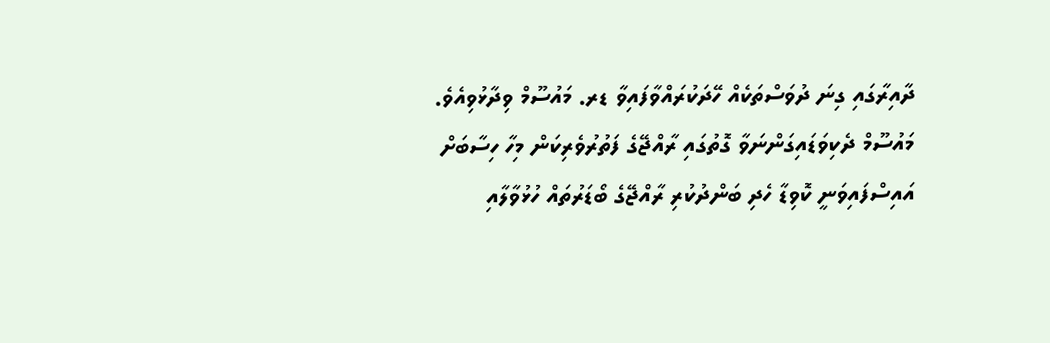ދާއިރާގައި ގިނަ ދުވަސްތަކެއް ހޭދަކުރައްވާފައިވާ ޑރ. މައުސޫމް ވިދާޅުވިއެވެ.
މައުސޫމް ދެކިވަޑައިގަންނަވާ ގޮތުގައި ރާއްޖޭގެ ފަތުރުވެރިކަން މިހާ ހިސާބަށް އައިސްފައިވަނީ ކޮވިޑާ ހެދި ބަންދުކުރި ރާއްޖޭގެ ބޯޑަރުތައް ހުޅުވާލާއި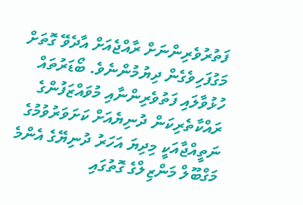ފަތުރުވެރިންނަށް ރާއްޖެއަށް އާދެވޭ ގޮތަށް މަގުފަހިވެގެން ދިޔުމުންނެވެ. ބޯޑަރުތައް ހުޅުވާލައި ފަތުވެރިންނާއި މުވައްޒަފުންގެ ރައްކާތެރިކަން ދުނިޔެއަށް ކަށަވަރުވުމުގެ ނަތީއްޖާއަކީ މިދިޔަ އަހަރު ދުނިޔޭގެ އެންމެ މަގްބޫލް މަންޒިލްގެ ގޮތުގައި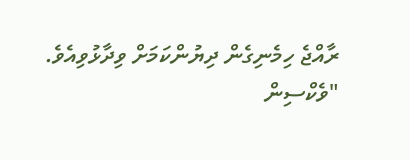ރާއްޖެ ހިމެނިގެން ދިޔުންކަމަށް ވިދާޅުވިއެވެ.
"ވެކްސިން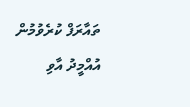ތައާރަފް ކުރެވުމުން އުއްމީދު އާވި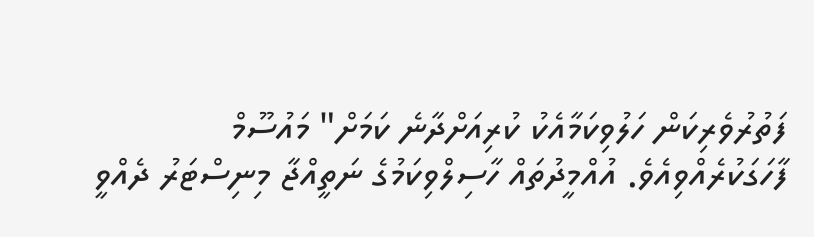ފަތުރުވެރިކަން ހަލުވިކަމާއެކު ކުރިއަށްދާނެ ކަމަށް" މައުސޫމް ފާހަގަކުރެއްވިއެވެ. އުއްމީދުތައް ހާސިލްވިކަމުގެ ނަތީއްޖާ މިނިސްޓަރު ދެއްވީ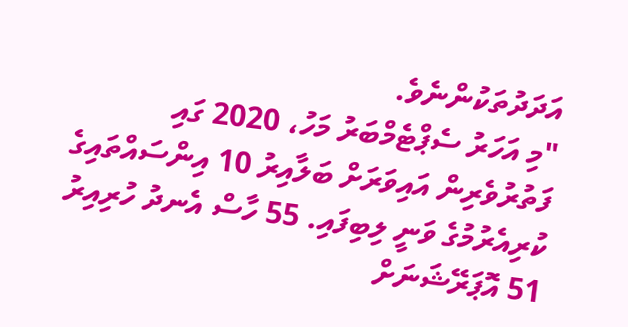އަދަދުތަކުންނެވެ.
"މި އަހަރު ސެޕްޓެމްބަރު މަހު، 2020 ގައި ފަތުރުވެރިން އައިވަރަށް ބަލާއިރު 10 އިންސައްތައިގެ ކުރިއެރުމުގެ ވަނީ ލިބިފައި. 55 ހާސް އެނދު ހުރިއިރު 51 އޮޕަރޭޝަނަށް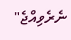ނެރެވިއްޖެ"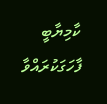ކާމިޔާބީ ފާހަގަކުރައްވާ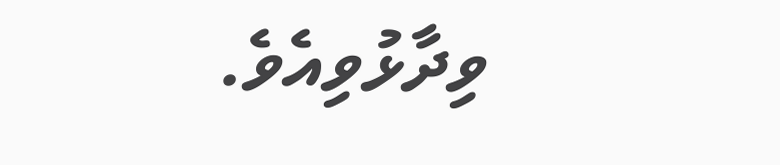ވިދާޅުވިއެވެ.